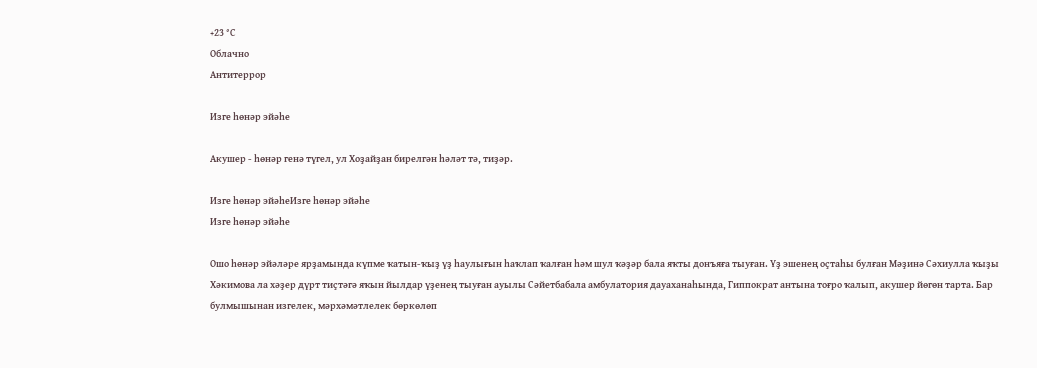+23 °С
Облачно
Антитеррор

Изге һөнәр эйәһе

Акушер - һөнәр генә түгел, ул Хоҙайҙан бирелгән һәләт тә, тиҙәр.

Изге һөнәр эйәһеИзге һөнәр эйәһе
Изге һөнәр эйәһе

Ошо һөнәр эйәләре ярҙамында күпме ҡатын-ҡыҙ үҙ һаулығын һаҡлап ҡалған һәм шул ҡәҙәр бала яҡты дoнъяға тыуған. Үҙ эшенең оҫтаһы булған Мәҙинә Сәхиулла ҡыҙы Хәкимова ла хәҙер дүрт тиҫтәгә яҡын йылдар үҙенең тыуған ауылы Сәйетбабала амбулатория дауаханаһында, Гиппократ антына тоғро ҡалып, акушер йөгөн тарта. Бар булмышынан изгелек, мәрхәмәтлелек бөркөлөп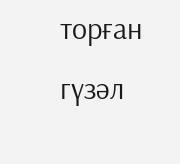торған гүзәл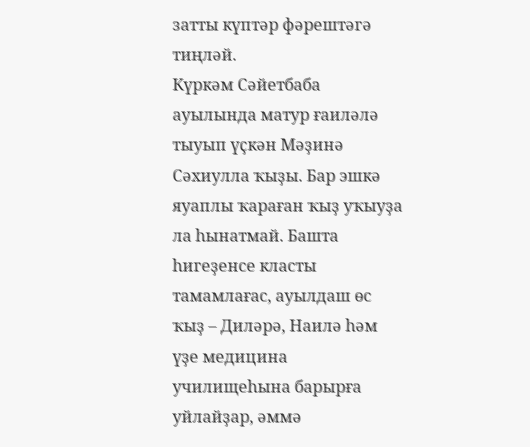затты күптәр фәрештәгә тиңләй.
Күркәм Сәйетбаба ауылында матур ғаиләлә тыуып үҫкән Мәҙинә Сәхиулла ҡыҙы. Бар эшкә яуаплы ҡараған ҡыҙ уҡыуҙа ла һынатмай. Башта һигеҙенсе класты тамамлағас, ауылдаш өс ҡыҙ – Диләрә, Наилә һәм үҙе медицина училищеһына барырға уйлайҙар, әммә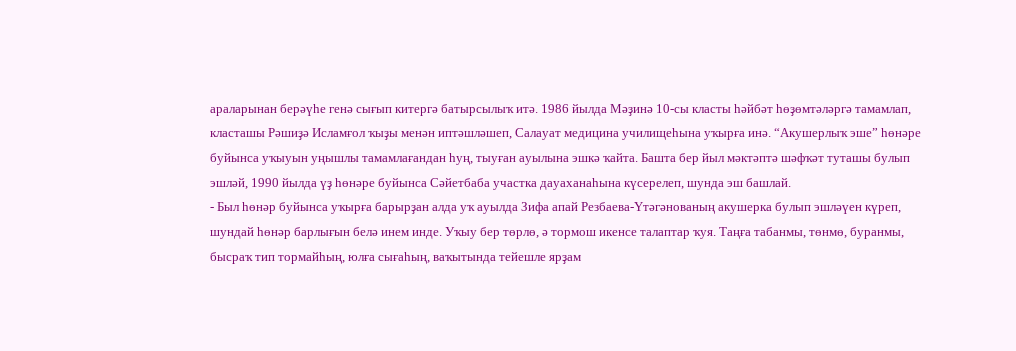араларынан берәүһе генә сығып китергә батырсылыҡ итә. 1986 йылда Мәҙинә 10-сы класты һәйбәт һөҙөмтәләргә тамамлап, класташы Рәшиҙә Исламғол ҡыҙы менән иптәшләшеп, Салауат медицина училищеһына уҡырға инә. “Акушерлыҡ эше” һөнәре буйынса уҡыуын уңышлы тамамлағандан һуң, тыуған ауылына эшкә ҡайта. Башта бер йыл мәктәптә шәфҡәт туташы булып эшләй, 1990 йылда үҙ һөнәре буйынса Сәйетбаба участка дауаханаһына күсерелеп, шунда эш башлай.
- Был һөнәр буйынса уҡырға барырҙан алда уҡ ауылда Зифа апай Резбаева-Үтәгәнованың акушерка булып эшләүен күреп, шундай һөнәр барлығын белә инем инде. Уҡыу бер төрлө, ә тормош икенсе талаптар ҡуя. Таңға табанмы, төнмө, буранмы, бысраҡ тип тормайһың, юлға сығаһың, ваҡытында тейешле ярҙам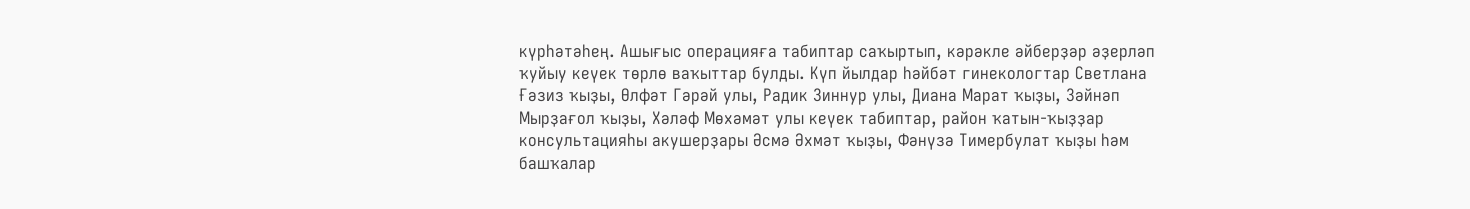күрһәтәһең. Ашығыс операцияға табиптар саҡыртып, кәрәкле әйберҙәр әҙерләп ҡуйыу кеүек төрлө ваҡыттар булды. Күп йылдар һәйбәт гинекологтар Светлана Ғәзиз ҡыҙы, Өлфәт Гәрәй улы, Радик Зиннур улы, Диана Марат ҡыҙы, Зәйнәп Мырҙағол ҡыҙы, Хәләф Мөхәмәт улы кеүек табиптар, район ҡатын-ҡыҙҙар консультацияһы акушерҙары Әсмә Әхмәт ҡыҙы, Фәнүзә Тимербулат ҡыҙы һәм башҡалар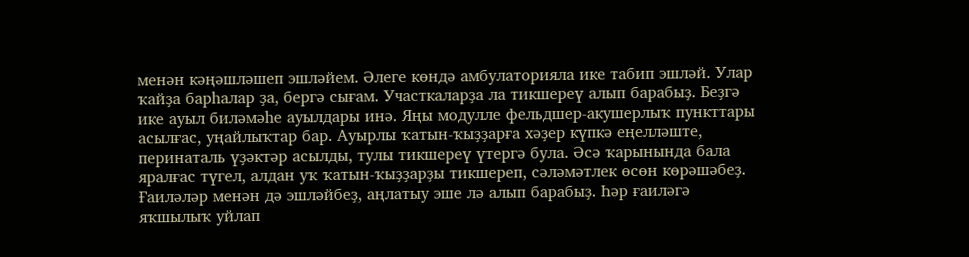менән кәңәшләшеп эшләйем. Әлеге көндә амбулаторияла ике табип эшләй. Улар ҡайҙа барһалар ҙа, бергә сығам. Участкаларҙа ла тикшереү алып барабыҙ. Беҙгә ике ауыл биләмәһе ауылдары инә. Яңы модулле фельдшер-акушерлыҡ пункттары асылғас, уңайлыҡтар бар. Ауырлы ҡатын-ҡыҙҙарға хәҙер күпкә еңелләште, перинаталь үҙәктәр асылды, тулы тикшереү үтергә була. Әсә ҡарынында бала яралғас түгел, алдан уҡ ҡатын-ҡыҙҙарҙы тикшереп, сәләмәтлек өсөн көрәшәбеҙ. Ғаиләләр менән дә эшләйбеҙ, аңлатыу эше лә алып барабыҙ. Һәр ғаиләгә яҡшылыҡ уйлап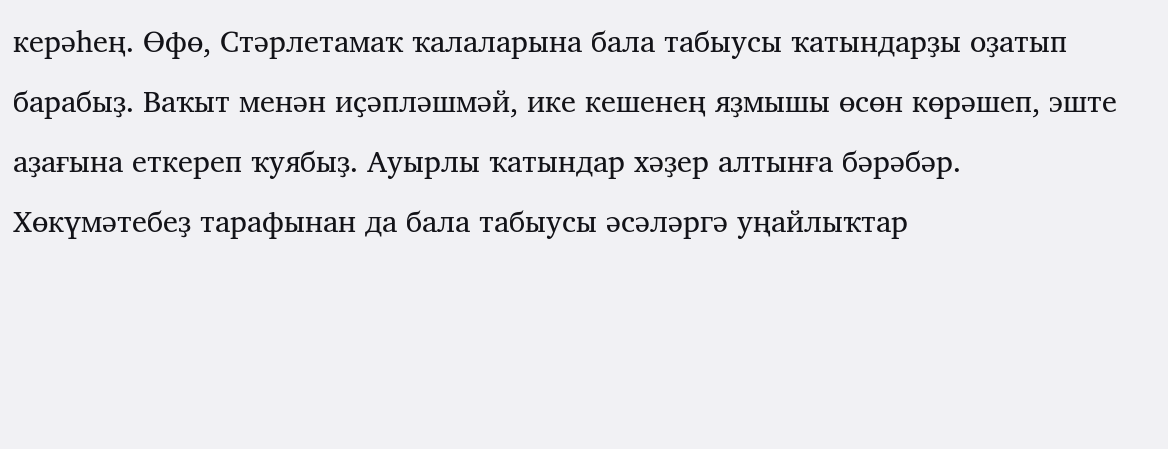керәһең. Өфө, Стәрлетамаҡ ҡалаларына бала табыусы ҡатындарҙы оҙатып барабыҙ. Ваҡыт менән иҫәпләшмәй, ике кешенең яҙмышы өсөн көрәшеп, эште аҙағына еткереп ҡуябыҙ. Ауырлы ҡатындар хәҙер алтынға бәрәбәр. Хөкүмәтебеҙ тарафынан да бала табыусы әсәләргә уңайлыҡтар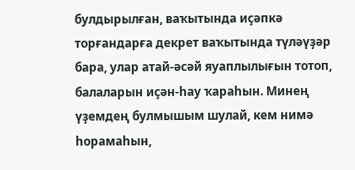булдырылған, ваҡытында иҫәпкә торғандарға декрет ваҡытында түләүҙәр бара, улар атай-әсәй яуаплылығын тотоп, балаларын иҫән-һау ҡараһын. Минең үҙемдең булмышым шулай, кем нимә һорамаһын,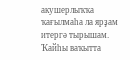акушерлыҡҡа ҡағылмаһа ла ярҙам итергә тырышам. Ҡайһы ваҡытта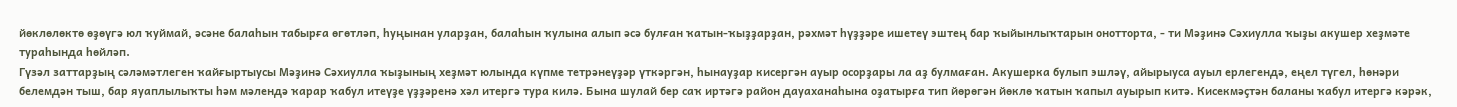йөклөлөктө өҙөүгә юл ҡуймай, әсәне балаһын табырға өгөтләп, һуңынан уларҙан, балаһын ҡулына алып әсә булған ҡатын-ҡыҙҙарҙан, рәхмәт һүҙҙәре ишетеү эштең бар ҡыйынлыҡтарын онотторта, - ти Мәҙинә Сәхиулла ҡыҙы акушер хеҙмәте тураһында һөйләп.
Гүзәл заттарҙың сәләмәтлеген ҡайғыртыусы Мәҙинә Сәхиулла ҡыҙының хеҙмәт юлында күпме тетрәнеүҙәр үткәргән, һынауҙар кисергән ауыр осорҙары ла аҙ булмаған. Акушерка булып эшләү, айырыуса ауыл ерлегендә, еңел түгел, hөнәри белемдән тыш, бар яуаплылыҡты һәм мәлендә ҡарар ҡабул итеүҙе үҙҙәренә хәл итергә тура килә. Бына шулай бер саҡ иртәгә район дауаханаһына оҙатырға тип йөрөгән йөклө ҡатын ҡапыл ауырып китә. Кисекмәҫтән баланы ҡабул итергә кәрәк,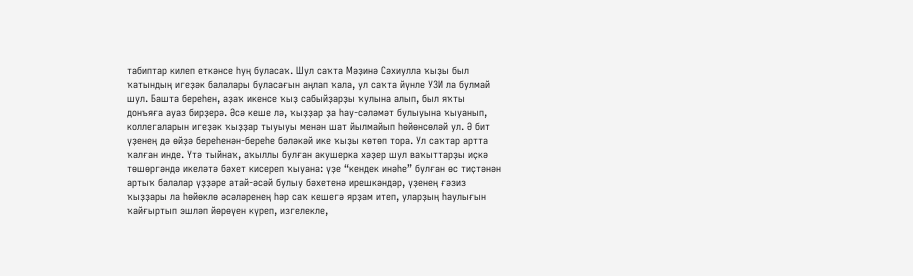табиптар килеп еткәнсе һуң буласаҡ. Шул саҡта Мәҙинә Сәхиулла ҡыҙы был ҡатындың игеҙәк балалары буласағын аңлап ҡала, ул саҡта йүнле УЗИ ла булмай шул. Башта береһен, аҙаҡ икенсе ҡыҙ сабыйҙарҙы ҡулына алып, был яҡты донъяға ауаз бирҙерә. Әсә кеше лә, ҡыҙҙар ҙа һау-сәләмәт булыуына ҡыуанып, коллегаларын игеҙәк ҡыҙҙар тыуыуы менән шат йылмайып һөйөнсөләй ул. Ә бит үҙенең дә өйҙә береһенән-береһе бәләкәй ике ҡыҙы көтөп тора. Ул саҡтар артта ҡалған инде. Үтә тыйнаҡ, аҡыллы булған акушерка хәҙер шул ваҡыттарҙы иҫкә төшөргәндә икеләтә бәхет кисереп ҡыуана: үҙе “кендек инәһе” булған өс тиҫтәнән артыҡ балалар үҙҙәре атай-әсәй булыу бәхетенә ирешкәндәр, үҙенең ғәзиз ҡыҙҙары ла һөйөклө әсәләренең һәр саҡ кешегә ярҙам итеп, уларҙың һаулығын ҡайғыртып эшләп йөрөүен күреп, изгелекле,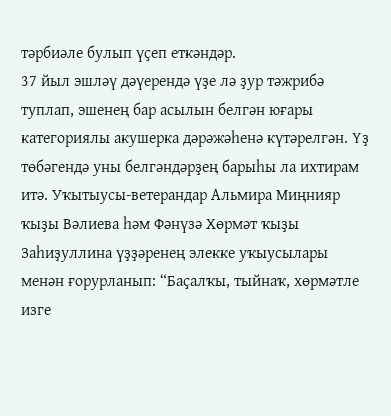тәрбиәле булып үҫеп еткәндәр.
37 йыл эшләү дәүерендә үҙе лә ҙур тәжрибә туплап, эшенең бар асылын белгән юғары категориялы акушерка дәрәжәһенә күтәрелгән. Үҙ төбәгендә уны белгәндәрҙең барыһы ла ихтирам итә. Уҡытыусы-ветерандар Альмира Миңнияр ҡыҙы Вәлиева һәм Фәнүзә Хөрмәт ҡыҙы Заһиҙуллина үҙҙәренең элекке уҡыусылары менән ғорурланып: “Баҫалҡы, тыйнаҡ, хөрмәтле изге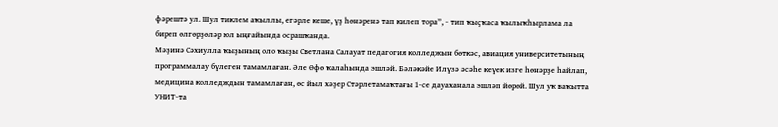фәрештә ул. Шул тиклем аҡыллы, егәрле кеше, үҙ һөнәренә тап килеп тора”, - тип ҡыҫҡаса ҡылыҡһырлама ла биреп өлгөрҙөләр юл ыңғайында осрашҡанда.
Мәҙинә Сәхиулла ҡыҙының оло ҡыҙы Светлана Салауат педагогия колледжын бөткәс, авиация университетының программалау бүлеген тамамлаған. Әле Өфө ҡалаһында эшләй. Бәләкәйе Илүзә әсәһе кеүек изге һөнәрҙе һайлап, медицина колледждын тамамлаған, өс йыл хәҙер Стәрлетамаҡтағы 1-се дауаханала эшләп йөрөй. Шул уҡ ваҡытта УНИТ-та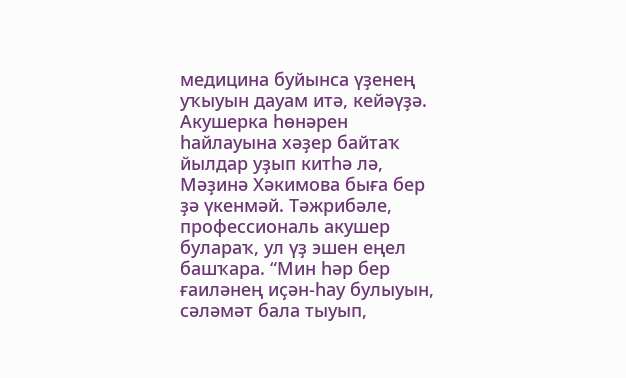медицина буйынса үҙенең уҡыуын дауам итә, кейәүҙә.
Акушерка һөнәрен һайлауына хәҙер байтаҡ йылдар уҙып китһә лә, Мәҙинә Хәкимова быға бер ҙә үкенмәй. Тәжрибәле, профессиональ акушер булараҡ, ул үҙ эшен еңел башҡара. “Мин һәр бер ғаиләнең иҫән-һау булыуын, сәләмәт бала тыуып,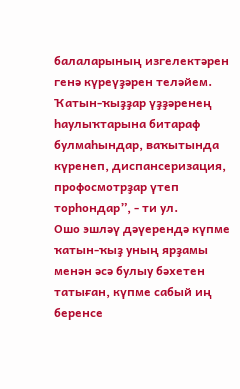балаларының изгелектәрен генә күреүҙәрен теләйем. Ҡатын-ҡыҙҙар үҙҙәренең һаулыҡтарына битараф булмаһындар, ваҡытында күренеп, диспансеризация, профосмотрҙар үтеп торһондар”, - ти ул.
Ошо эшләү дәүерендә күпме ҡатын-ҡыҙ уның ярҙамы менән әсә булыу бәхетен татыған, күпме сабый иң беренсе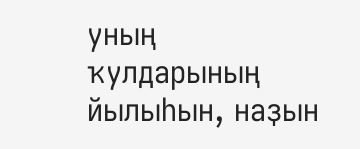уның ҡулдарының йылыһын, наҙын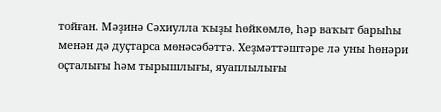тойған. Мәҙинә Сәхиулла ҡыҙы һөйкөмлө, hәр ваҡыт барыһы менән дә дуҫтарса мөнәсәбәттә. Хеҙмәттәштәре лә уны һөнәри оҫталығы һәм тырышлығы, яуаплылығы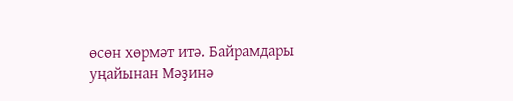өсөн хөрмәт итә. Байрамдары уңайынан Мәҙинә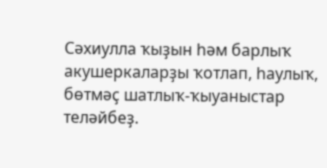Сәхиулла ҡыҙын һәм барлыҡ акушеркаларҙы ҡотлап, һаулыҡ, бөтмәҫ шатлыҡ-ҡыуаныстар теләйбеҙ.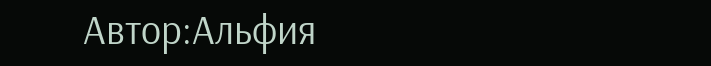Автор:Альфия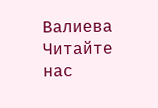Валиева
Читайте нас